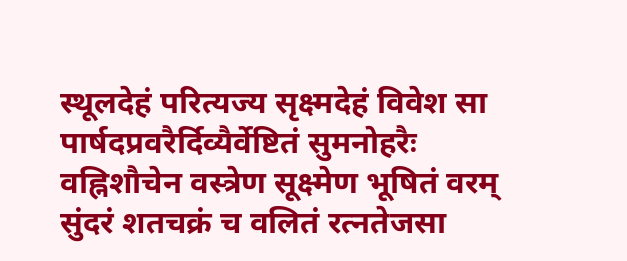स्थूलदेहं परित्यज्य सृक्ष्मदेहं विवेश सा
पार्षदप्रवरैर्दिव्यैर्वेष्टितं सुमनोहरैः
वह्निशौचेन वस्त्रेण सूक्ष्मेण भूषितं वरम्
सुंदरं शतचक्रं च वलितं रत्नतेजसा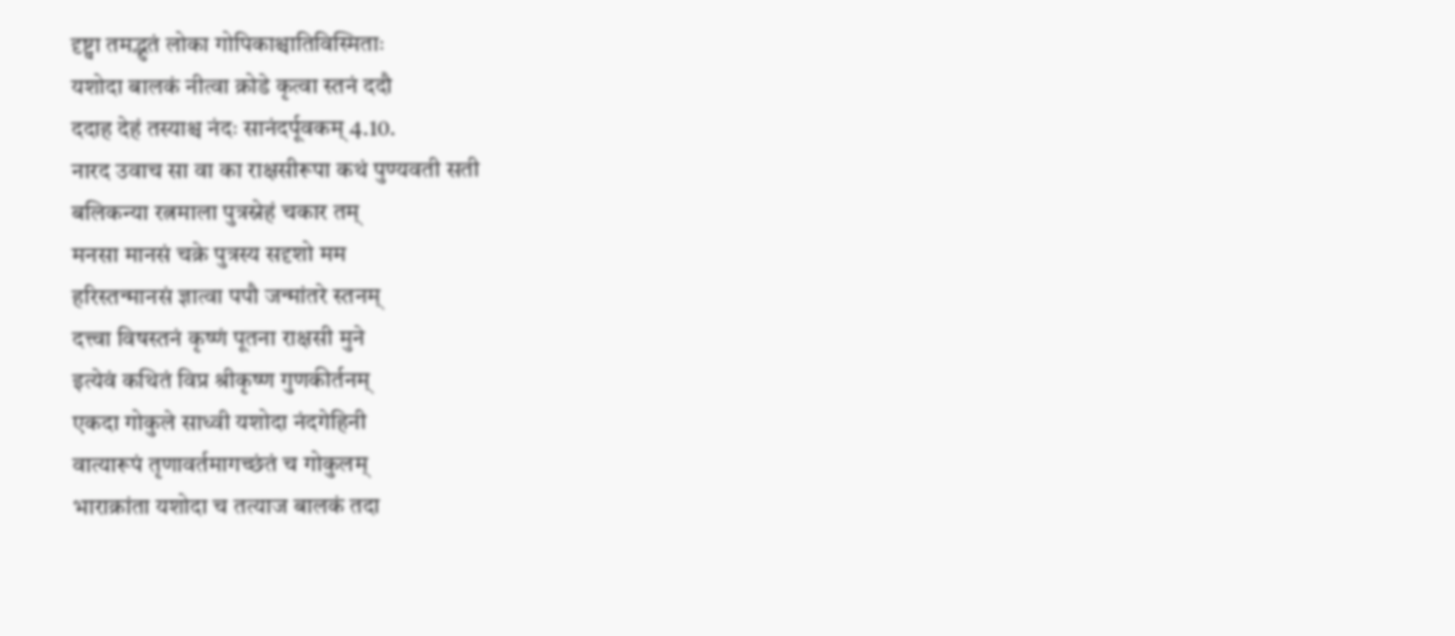दृष्ट्वा तमद्भुतं लोका गोपिकाश्चातिविस्मिताः
यशोदा बालकं नीत्वा क्रोडे कृत्वा स्तनं ददौ
ददाह देहं तस्याश्च नंदः सानंदर्पूवकम् 4.10.
नारद उवाच सा वा का राक्षसीरूपा कथं पुण्यवती सती
बलिकन्या रत्नमाला पुत्रस्नेहं चकार तम्
मनसा मानसं चक्रे पुत्रस्य सदृशो मम
हरिस्तन्मानसं ज्ञात्वा पपौ जन्मांतरे स्तनम्
दत्त्वा विषस्तनं कृष्णं पूतना राक्षसी मुने
इत्येवं कथितं विप्र श्रीकृष्ण गुणकीर्तनम्
एकदा गोकुले साध्वी यशोदा नंदगेहिनी
वात्यारूपं तृणावर्तमागच्छंतं च गोकुलम्
भाराक्रांता यशोदा च तत्याज बालकं तदा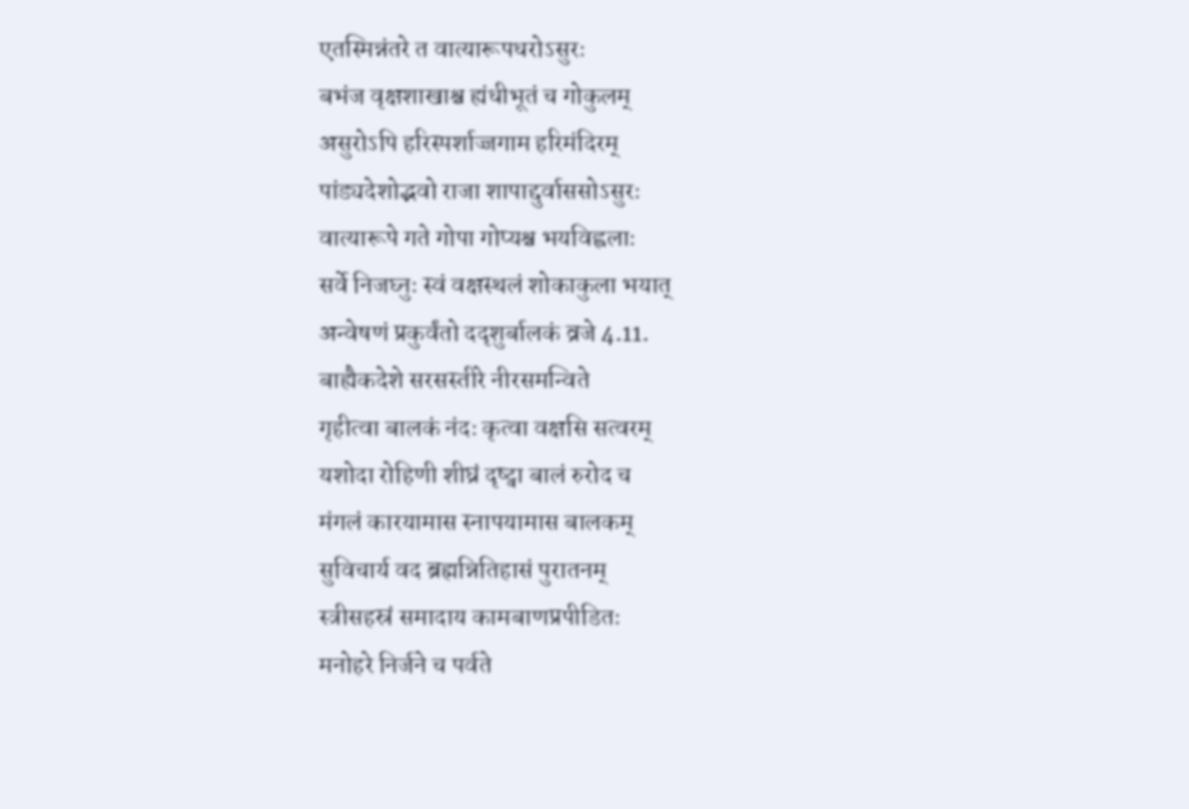एतस्मिन्नंतरे त वात्यारूपधरोऽसुरः
बभंज वृक्षशाखाश्च ह्यंधीभूतं च गोकुलम्
असुरोऽपि हरिस्पर्शाज्जगाम हरिमंदिरम्
पांड्यदेशोद्भवो राजा शापाद्दुर्वाससोऽसुरः
वात्यारूपे गते गोपा गोप्यश्च भयविह्वलाः
सर्वे निजघ्नुः स्वं वक्षस्थलं शोकाकुला भयात्
अन्वेषणं प्रकुर्वंतो ददृशुर्बालकं व्रजे 4.11.
बाह्यैकदेशे सरसस्तीरे नीरसमन्विते
गृहीत्वा बालकं नंदः कृत्वा वक्षसि सत्वरम्
यशोदा रोहिणी शीघ्रं दृष्ट्वा बालं रुरोद च
मंगलं कारयामास स्नापयामास बालकम्
सुविचार्य वद ब्रह्मन्नितिहासं पुरातनम्
स्त्रीसहस्रं समादाय कामबाणप्रपीडितः
मनोहरे निर्जने च पर्वते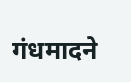गंधमादने